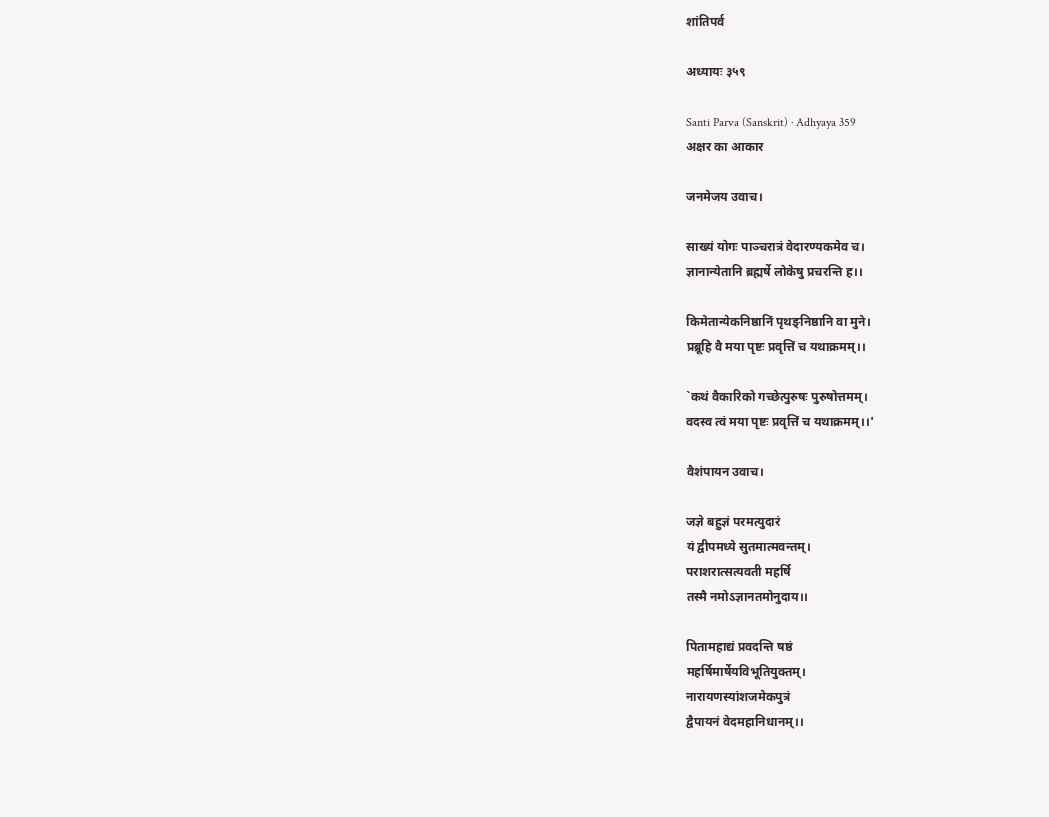शांतिपर्व

अध्यायः ३५९

Santi Parva (Sanskrit) · Adhyaya 359
अक्षर का आकार

जनमेजय उवाच।

साख्यं योगः पाञ्चरात्रं वेदारण्यकमेव च।
ज्ञानान्येतानि ब्रह्मर्षे लोकेषु प्रचरन्ति ह।।

किमेतान्येकनिष्ठानिं पृथङ्निष्ठानि वा मुने।
प्रब्रूहि वै मया पृष्टः प्रवृत्तिं च यथाक्रमम्।।

`कथं वैकारिको गच्छेत्पुरुषः पुरुषोत्तमम्।
वदस्व त्वं मया पृष्टः प्रवृत्तिं च यथाक्रमम्।।'

वैशंपायन उवाच।

जज्ञे बहुज्ञं परमत्युदारं
यं द्वीपमध्ये सुतमात्मवन्तम्।
पराशरात्सत्यवती महर्षि
तस्मै नमोऽज्ञानतमोनुदाय।।

पितामहाद्यं प्रवदन्ति षष्ठं
महर्षिमार्षेयविभूतियुक्तम्।
नारायणस्यांशजमेकपुत्रं
द्वैपायनं वेदमहानिधानम्।।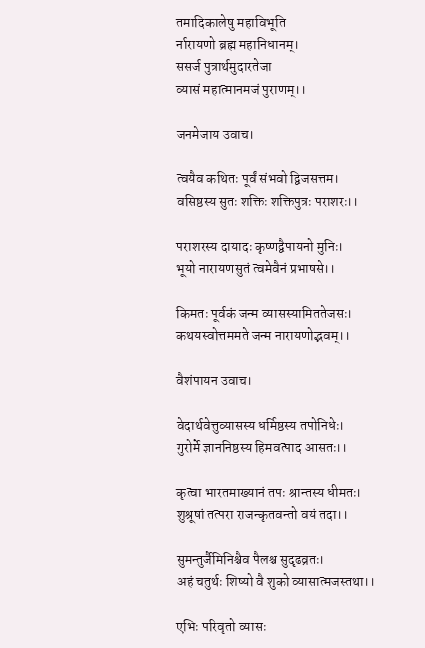तमादिकालेषु महाविभूति
र्नारायणो ब्रह्म महानिधानम्।
ससर्ज पुत्रार्थमुदारतेजा
व्यासं महात्मानमजं पुराणम्।।

जनमेजाय उवाच।

त्वयैव कथितः पूर्वं संभवो द्विजसत्तम।
वसिष्ठस्य सुतः शक्तिः शक्तिपुत्रः पराशरः।।

पराशरस्य दायादः कृष्णद्वैपायनो मुनिः।
भूयो नारायणसुतं त्वमेवैनं प्रभाषसे।।

किमतः पूर्वकं जन्म व्यासस्यामिततेजसः।
कथयस्वोत्तममते जन्म नारायणोद्भवम्।।

वैशंपायन उवाच।

वेदार्थवेत्तुव्यासस्य धर्मिष्ठस्य तपोनिधेः।
गुरोर्मे ज्ञाननिष्ठस्य हिमवत्पाद आसतः।।

कृत्वा भारतमाख्यानं तपः श्रान्तस्य धीमतः।
शुश्रूषां तत्परा राजन्कृतवन्तो वयं तदा।।

सुमन्तुर्जैमिनिश्चैव पैलश्च सुदृढव्रतः।
अहं चतुर्थः शिष्यो वै शुको व्यासात्मजस्तथा।।

एभिः परिवृतो व्यासः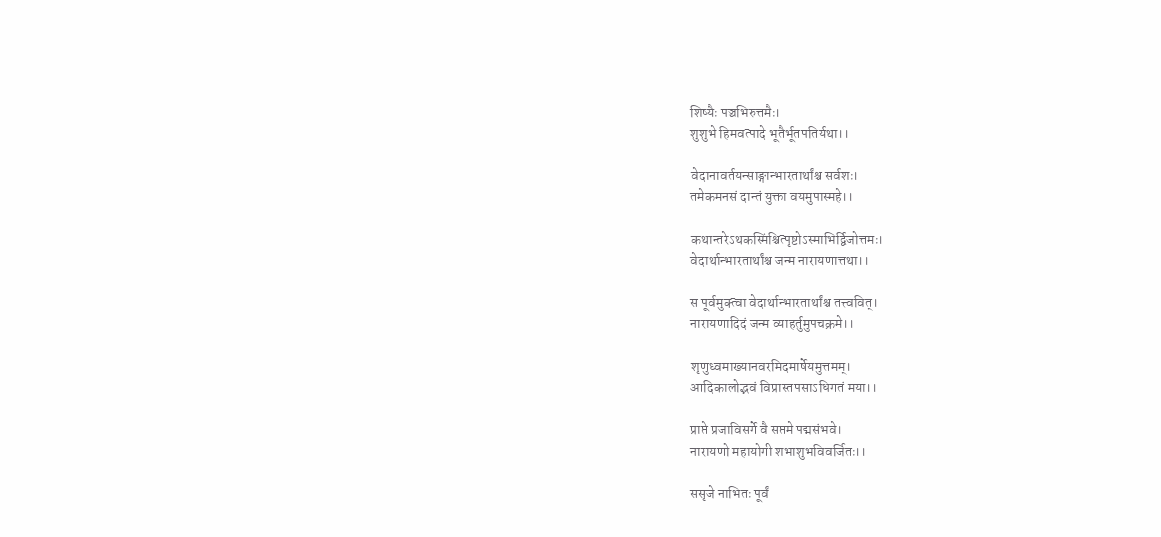शिष्यैः पञ्चभिरुत्तमैः।
शुशुभे हिमवत्पादे भूतैर्भूतपतिर्यथा।।

वेदानावर्तयन्साङ्गान्भारतार्थांश्च सर्वशः।
तमेकमनसं दान्तं युक्ता वयमुपास्महे।।

कथान्तरेऽथकस्मिंश्चित्पृष्टोऽस्माभिर्द्विजोत्तमः।
वेदार्थान्भारतार्थांश्च जन्म नारायणात्तथा।।

स पूर्वमुक्त्वा वेदार्थान्भारतार्थांश्च तत्त्ववित्।
नारायणादिदं जन्म व्याहर्तुमुपचक्रमे।।

शृणुध्वमाख्यानवरमिदमार्षेयमुत्तमम्।
आदिकालोद्भवं विप्रास्तपसाऽधिगतं मया।।

प्राप्ते प्रजाविसर्गे वै सप्तमे पद्मसंभवे।
नारायणो महायोगी शभाशुभविवर्जितः।।

ससृजे नाभितः पूर्वं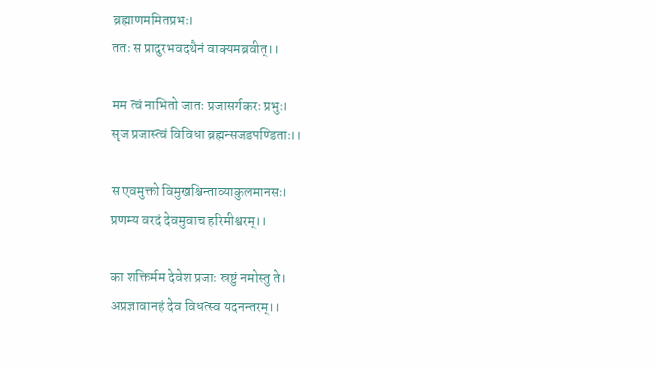ब्रह्माणममितप्रभः।
ततः स प्रादुरभवदथैनं वाक्यमब्रवीत्।।

मम त्वं नाभितो जातः प्रजासर्गकरः प्रभुः।
सृज प्रजास्त्वं विविधा ब्रह्मन्सजडपण्डिताः।।

स एवमुक्तो विमुखश्चिन्ताव्याकुलमानसः।
प्रणम्य वरदं देवमुवाच हरिमीश्वरम्।।

का शक्तिर्मम देवेश प्रजाः स्रष्टुं नमोस्तु ते।
अप्रज्ञावानहं देव विधत्स्व यदनन्तरम्।।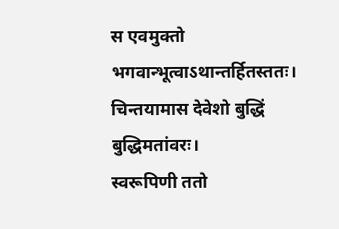स एवमुक्तो भगवान्भूत्वाऽथान्तर्हितस्ततः।
चिन्तयामास देवेशो बुद्धिं बुद्धिमतांवरः।
स्वरूपिणी ततो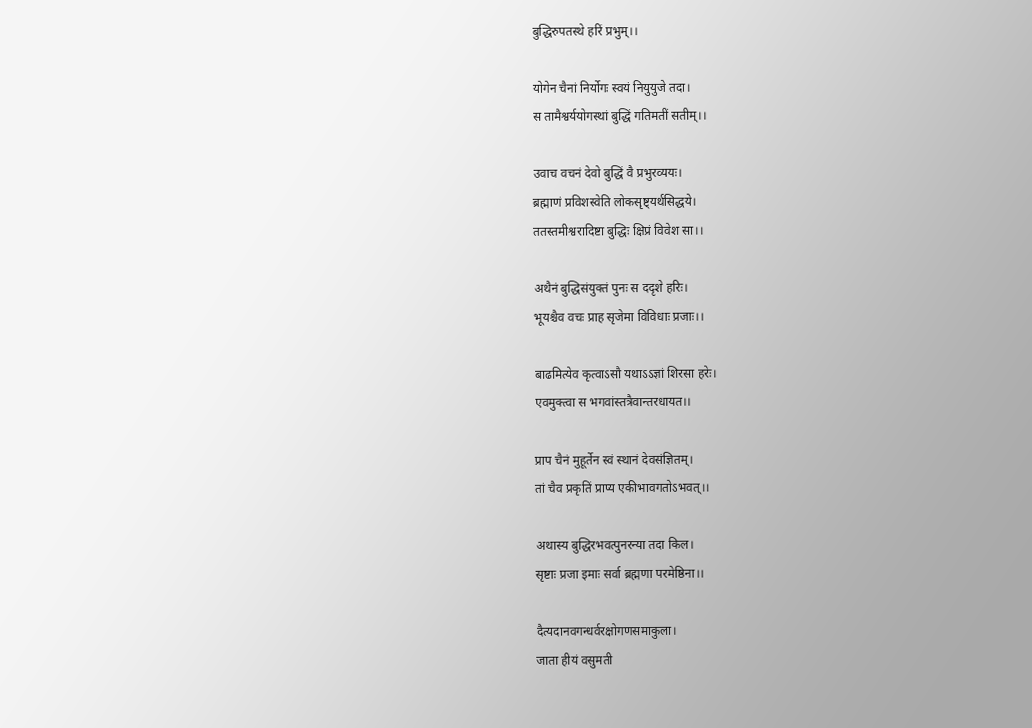बुद्धिरुपतस्थे हरिं प्रभुम्।।

योगेन चैनां निर्योगः स्वयं नियुयुजे तदा।
स तामैश्वर्ययोगस्थां बुद्धिं गतिमतीं सतीम्।।

उवाच वचनं देवो बुद्धिं वै प्रभुरव्ययः।
ब्रह्माणं प्रविशस्वेति लोकसृष्ट्यर्थसिद्धये।
ततस्तमीश्वरादिष्टा बुद्धिः क्षिप्रं विवेश सा।।

अथैनं बुद्धिसंयुक्तं पुनः स ददृशे हरिः।
भूयश्चैव वचः प्राह सृजेमा विविधाः प्रजाः।।

बाढमित्येव कृत्वाऽसौ यथाऽऽज्ञां शिरसा हरेः।
एवमुक्त्वा स भगवांस्तत्रैवान्तरधायत।।

प्राप चैनं मुहूर्तेन स्वं स्थानं देवसंज्ञितम्।
तां चैव प्रकृतिं प्राप्य एकीभावगतोऽभवत्।।

अथास्य बुद्धिरभवत्पुनरन्या तदा किल।
सृष्टाः प्रजा इमाः सर्वा ब्रह्मणा परमेष्ठिना।।

दैत्यदानवगन्धर्वरक्षोगणसमाकुला।
जाता हीयं वसुमती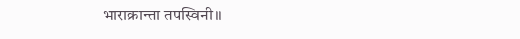भाराक्रान्ता तपस्विनी।।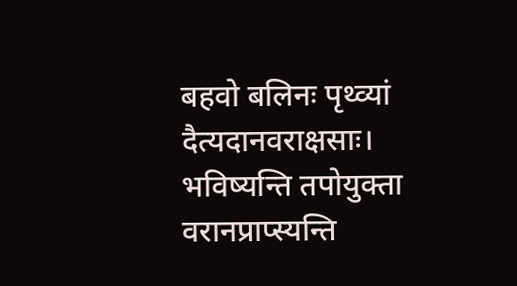बहवो बलिनः पृथ्व्यां दैत्यदानवराक्षसाः।
भविष्यन्ति तपोयुक्ता वरानप्राप्स्यन्ति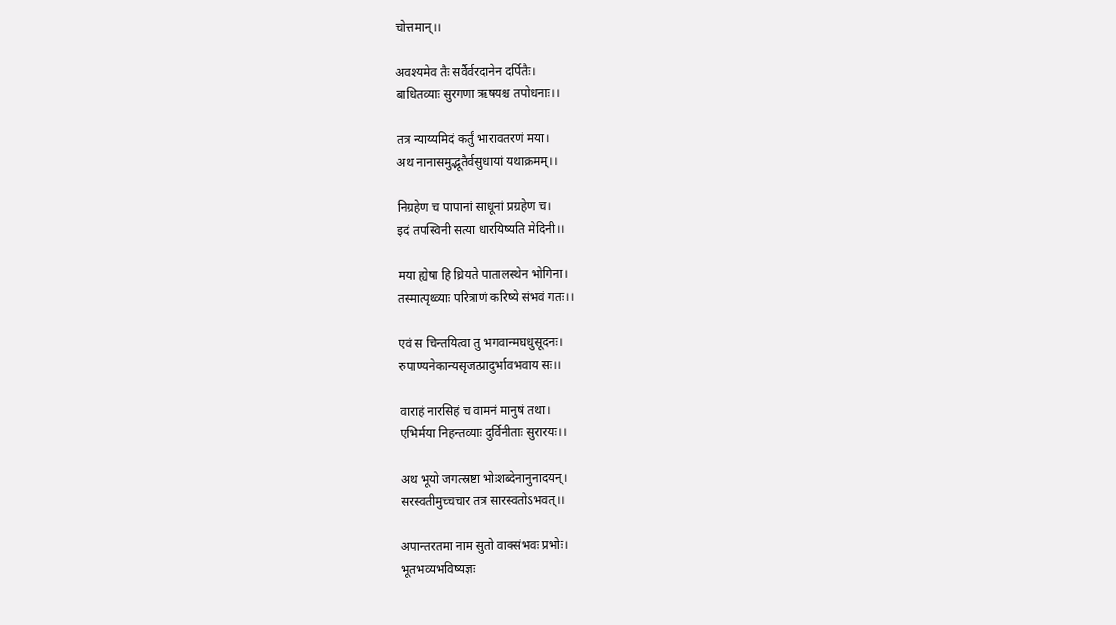चोत्तमान्।।

अवश्यमेव तैः सर्वैर्वरदानेन दर्पितैः।
बाधितव्याः सुरगणा ऋषयश्च तपोधनाः।।

तत्र न्याय्यमिदं कर्तुं भारावतरणं मया।
अथ नानासमुद्भूतैर्वसुधायां यथाक्रमम्।।

निग्रहेण च पापानां साधूनां प्रग्रहेण च।
इदं तपस्विनी सत्या धारयिष्यति मेदिनी।।

मया ह्येषा हि ध्रियते पातालस्थेन भोगिना।
तस्मात्पृथ्व्याः परित्राणं करिष्ये संभवं गतः।।

एवं स चिन्तयित्वा तु भगवान्मघधुसूदनः।
रुपाण्यनेकान्यसृजत्प्रादुर्भावभवाय सः।।

वाराहं नारसिहं च वामनं मानुषं तथा।
एभिर्मया निहन्तव्याः दुर्विनीताः सुरारयः।।

अथ भूयो जगत्स्रष्टा भोःशब्देनानुनादयन्।
सरस्वतीमुच्चचार तत्र सारस्वतोऽभवत्।।

अपान्तरतमा नाम सुतो वाक्संभवः प्रभोः।
भूतभव्यभविष्यज्ञः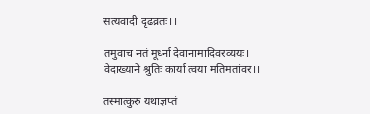सत्यवादी दृढव्रतः।।

तमुवाच नतं मूर्ध्ना देवानामादिवरव्ययः।
वेदाख्याने श्रुतिः कार्या त्वया मतिमतांवर।।

तस्मात्कुरु यथाज्ञप्तं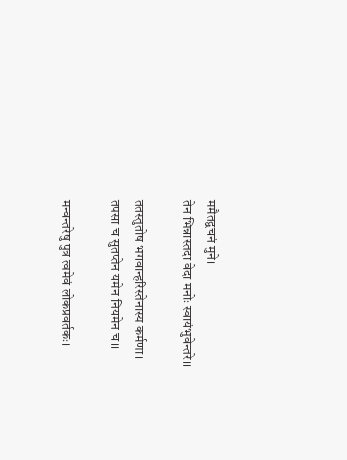ममैतद्वचनं मुने।
तेन भिन्नास्तदा वेदा मनोः स्वायंभुवेन्तरे।।

ततस्तुतोष भगवान्हरिस्तेनास्य कर्मणा।
तपसा च सुतप्तेन यमेन नियमेन च।।

मन्वन्तरेषु पुत्र त्वमेवं लोकप्रवर्तकः।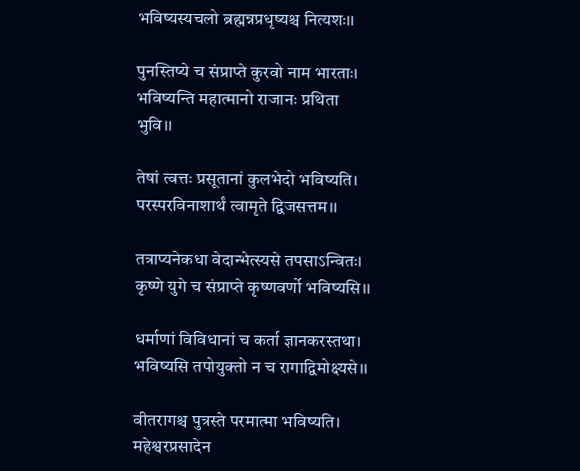भविष्यस्यचलो ब्रह्मन्नप्रधृष्यश्च नित्यशः।।

पुनस्तिष्ये च संप्राप्ते कुरवो नाम भारताः।
भविष्यन्ति महात्मानो राजानः प्रथिता भुवि।।

तेषां त्वत्तः प्रसूतानां कुलभेदो भविष्यति।
परस्परविनाशार्थं त्वामृते द्विजसत्तम।।

तत्राप्यनेकधा वेदान्भेत्स्यसे तपसाऽन्वितः।
कृष्णे युगे च संप्राप्ते कृष्णवर्णो भविष्यसि।।

धर्माणां विविधानां च कर्ता ज्ञानकरस्तथा।
भविष्यसि तपोयुक्तो न च रागाद्विमोक्ष्यसे।।

वीतरागश्च पुत्रस्ते परमात्मा भविष्यति।
महेश्वरप्रसादेन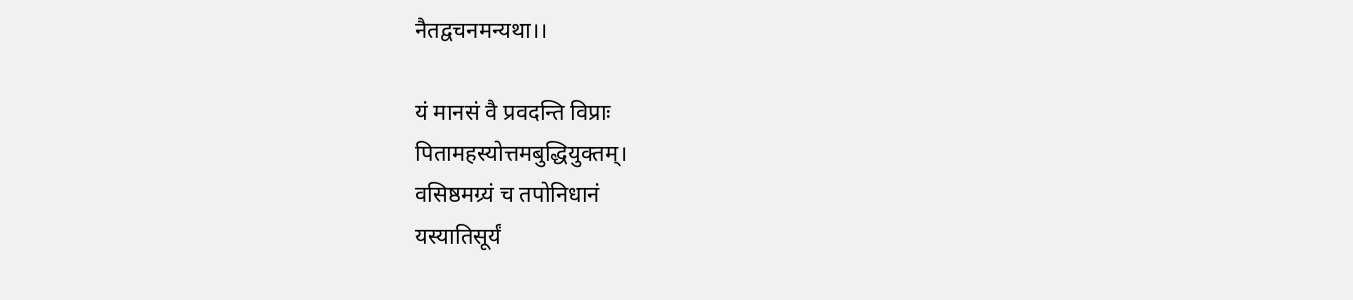नैतद्वचनमन्यथा।।

यं मानसं वै प्रवदन्ति विप्राः
पितामहस्योत्तमबुद्धियुक्तम्।
वसिष्ठमग्र्यं च तपोनिधानं
यस्यातिसूर्यं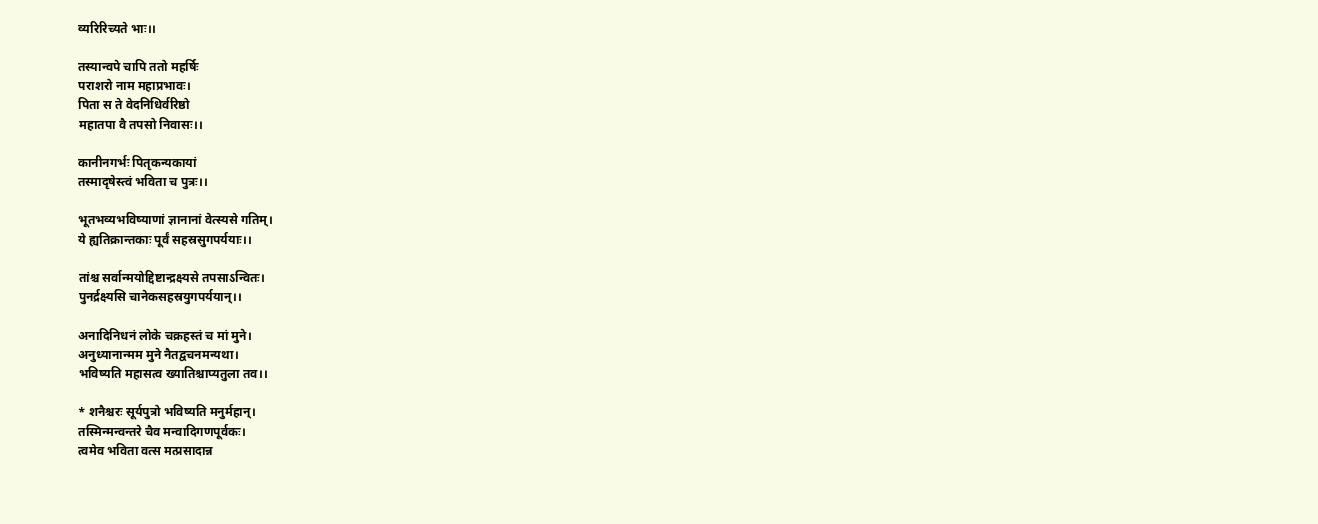व्यरिरिच्यते भाः।।

तस्यान्वपे चापि ततो महर्षिः
पराशरो नाम महाप्रभावः।
पिता स ते वेदनिधिर्वरिष्ठो
महातपा वै तपसो निवासः।।

कानीनगर्भः पितृकन्यकायां
तस्मादृषेस्त्वं भविता च पुत्रः।।

भूतभव्यभविष्याणां ज्ञानानां वेत्स्यसे गतिम्।
ये ह्यतिक्रान्तकाः पूर्वं सहस्रसुगपर्ययाः।।

तांश्च सर्वान्मयोद्दिष्टान्द्रक्ष्यसे तपसाऽन्वितः।
पुनर्द्रक्ष्यसि चानेकसहस्रयुगपर्ययान्।।

अनादिनिधनं लोके चक्रहस्तं च मां मुने।
अनुध्यानान्मम मुने नैतद्वचनमन्यथा।
भविष्यति महासत्व ख्यातिश्चाप्यतुला तव।।

* शनैश्चरः सूर्यपुत्रो भविष्यति मनुर्महान्।
तस्मिन्मन्वन्तरे चैव मन्वादिगणपूर्वकः।
त्वमेव भविता वत्स मत्प्रसादान्न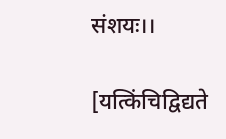संशयः।।

[यत्किंचिद्विद्यते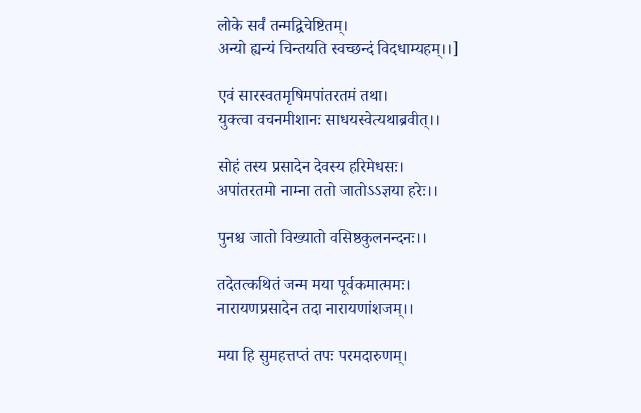लोके सर्वं तन्मद्विचेष्टितम्।
अन्यो ह्यन्यं चिन्तयति स्वच्छन्दं विदधाम्यहम्।।]

एवं सारस्वतमृषिमपांतरतमं तथा।
युक्त्वा वचनमीशानः साधयस्वेत्यथाब्रवीत्।।

सोहं तस्य प्रसादेन देवस्य हरिमेधसः।
अपांतरतमो नाम्ना ततो जातोऽऽज्ञया हरेः।।

पुनश्च जातो विख्यातो वसिष्ठकुलनन्दनः।।

तदेतत्कथितं जन्म मया पूर्वकमात्ममः।
नारायणप्रसादेन तदा नारायणांशजम्।।

मया हि सुमहत्तप्तं तपः परमदारुणम्।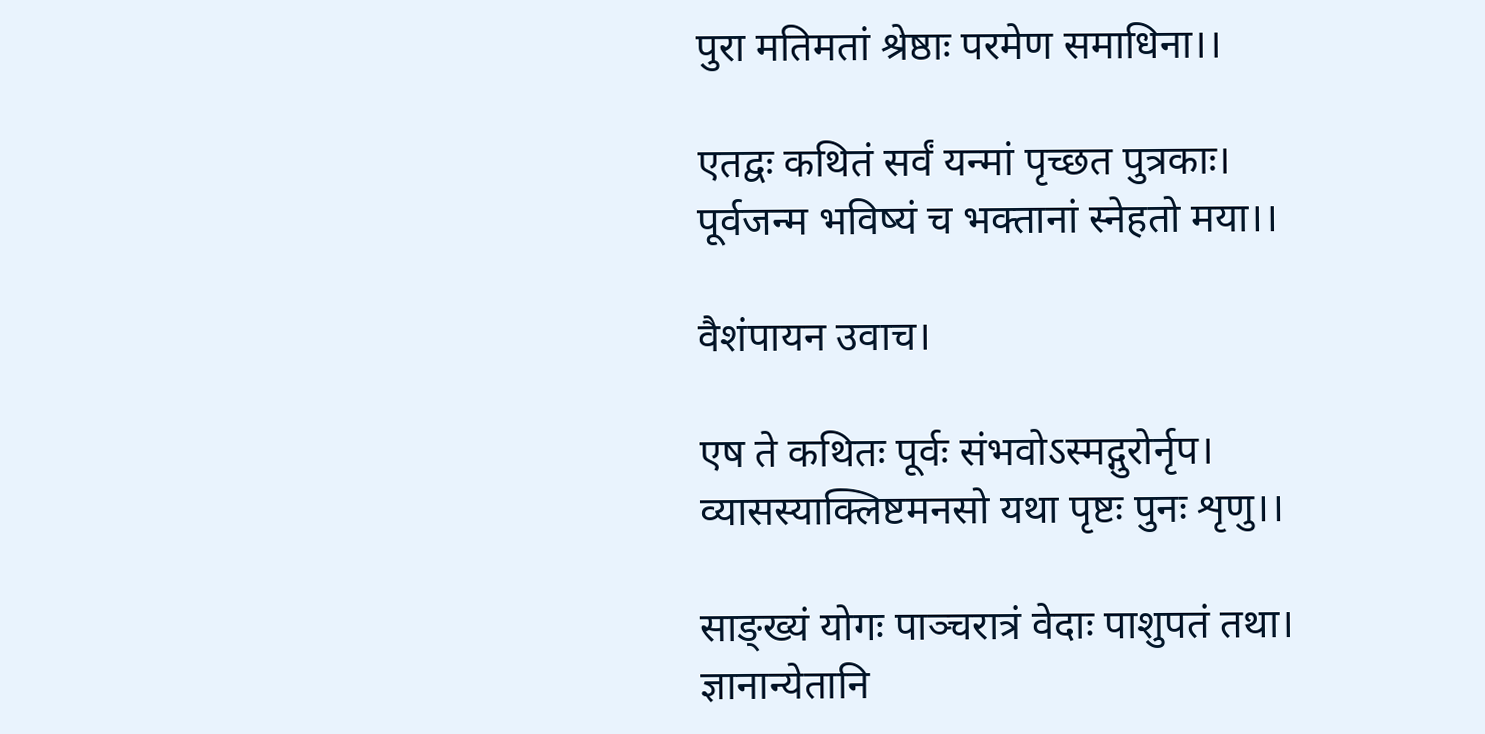पुरा मतिमतां श्रेष्ठाः परमेण समाधिना।।

एतद्वः कथितं सर्वं यन्मां पृच्छत पुत्रकाः।
पूर्वजन्म भविष्यं च भक्तानां स्नेहतो मया।।

वैशंपायन उवाच।

एष ते कथितः पूर्वः संभवोऽस्मद्गुरोर्नृप।
व्यासस्याक्लिष्टमनसो यथा पृष्टः पुनः शृणु।।

साङ्ख्यं योगः पाञ्चरात्रं वेदाः पाशुपतं तथा।
ज्ञानान्येतानि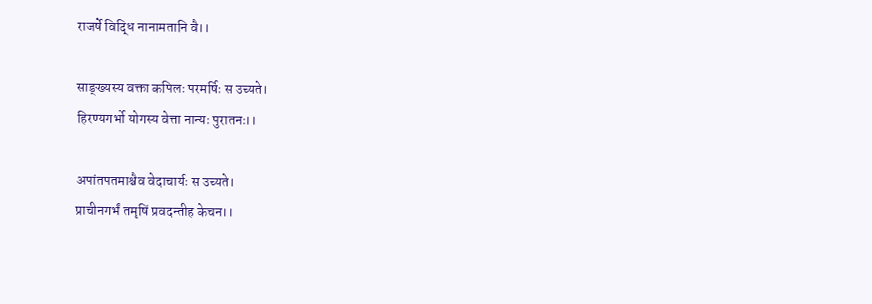राजर्षे विद्धि नानामतानि वै।।

साङ्ख्यस्य वक्ता कपिलः परमर्षिः स उच्यते।
हिरण्यगर्भो योगस्य वेत्ता नान्यः पुरातनः।।

अपांतपतमाश्चैव वेदाचार्यः स उच्यते।
प्राचीनगर्भं तमृषिं प्रवदन्तीह केचन।।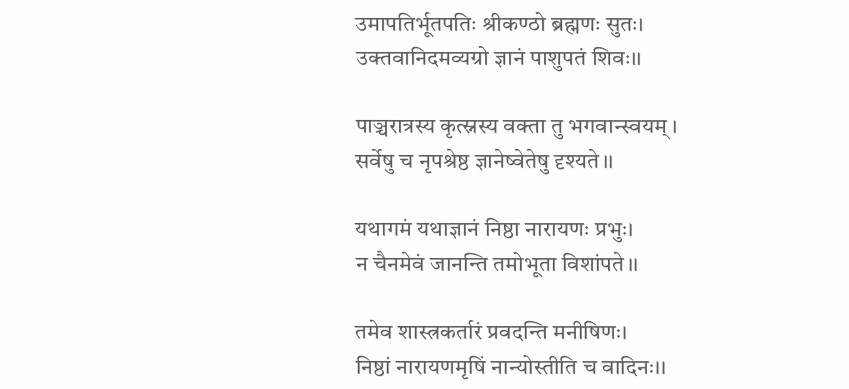उमापतिर्भूतपतिः श्रीकण्ठो ब्रह्मणः सुतः।
उक्तवानिदमव्यग्रो ज्ञानं पाशुपतं शिवः।।

पाञ्चरात्रस्य कृत्स्नस्य वक्ता तु भगवान्स्वयम्।
सर्वेषु च नृपश्रेष्ठ ज्ञानेष्वेतेषु दृश्यते।।

यथागमं यथाज्ञानं निष्ठा नारायणः प्रभुः।
न चैनमेवं जानन्ति तमोभूता विशांपते।।

तमेव शास्त्रकर्तारं प्रवदन्ति मनीषिणः।
निष्ठां नारायणमृषिं नान्योस्तीति च वादिनः।।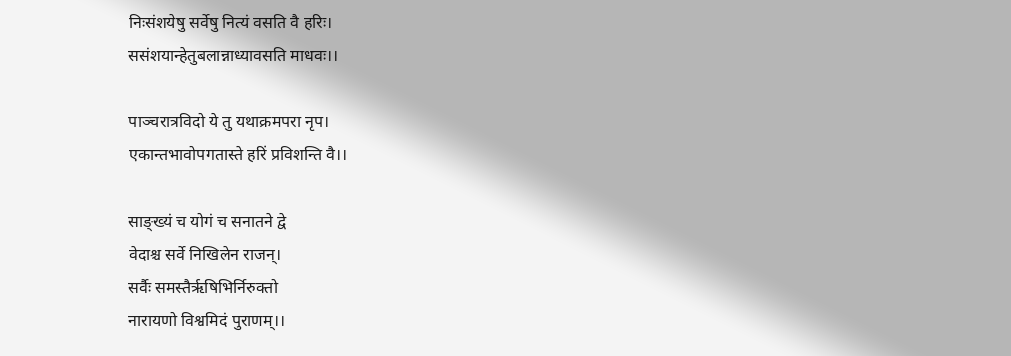निःसंशयेषु सर्वेषु नित्यं वसति वै हरिः।
ससंशयान्हेतुबलान्नाध्यावसति माधवः।।

पाञ्चरात्रविदो ये तु यथाक्रमपरा नृप।
एकान्तभावोपगतास्ते हरिं प्रविशन्ति वै।।

साङ्ख्यं च योगं च सनातने द्वे
वेदाश्च सर्वे निखिलेन राजन्।
सर्वैः समस्तैर्ऋषिभिर्निरुक्तो
नारायणो विश्वमिदं पुराणम्।।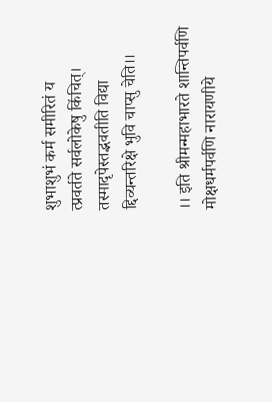शुभाशुभं कर्म समीरितं य
त्प्रवर्तते सर्वलोकेषु किंचित्।
तस्मादृपेस्तद्भवतीति विद्या
द्दिव्यन्तरिक्षे भुवि चाप्सु चेति।।

।। इति श्रीमन्महाभारते शान्तिपर्वणि
मोक्षधर्मपर्वणि नारायणीये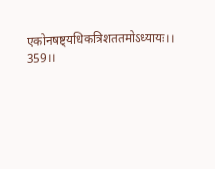एकोनषष्ट्यधिकत्रिशततमोऽध्यायः।। 359।।